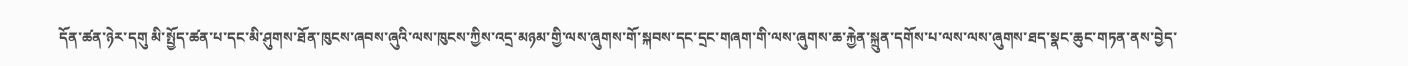དོན་ཚན་ཉེར་དགུ མི་སྤྱོད་ཚན་པ་དང་མི་ཤུགས་ཐོན་ཁུངས་ཞབས་ཞུའི་ལས་ཁུངས་ཀྱིས་འདྲ་མཉམ་གྱི་ལས་ཞུགས་གོ་སྐབས་དང་དྲང་གཞག་གི་ལས་ཞུགས་ཆ་རྐྱེན་སྐྲུན་དགོས་པ་ལས་ལས་ཞུགས་ཐད་སྣང་ཆུང་གཏན་ནས་བྱེད་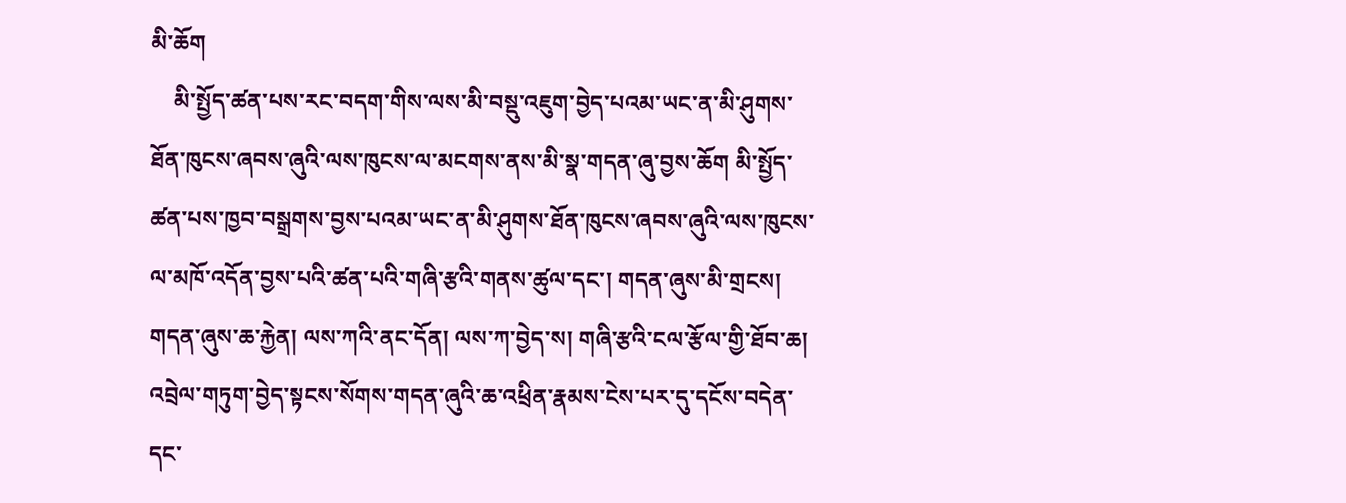མི་ཆོག
    མི་སྤྱོད་ཚན་པས་རང་བདག་གིས་ལས་མི་བསྡུ་འཇུག་བྱེད་པའམ་ཡང་ན་མི་ཤུགས་ཐོན་ཁུངས་ཞབས་ཞུའི་ལས་ཁུངས་ལ་མངགས་ནས་མི་སྣ་གདན་ཞུ་བྱས་ཆོག མི་སྤྱོད་ཚན་པས་ཁྱབ་བསྒྲགས་བྱས་པའམ་ཡང་ན་མི་ཤུགས་ཐོན་ཁུངས་ཞབས་ཞུའི་ལས་ཁུངས་ལ་མཁོ་འདོན་བྱས་པའི་ཚན་པའི་གཞི་རྩའི་གནས་ཚུལ་དང་། གདན་ཞུས་མི་གྲངས། གདན་ཞུས་ཆ་རྐྱེན། ལས་ཀའི་ནང་དོན། ལས་ཀ་བྱེད་ས། གཞི་རྩའི་ངལ་རྩོལ་གྱི་ཐོབ་ཆ། འབྲེལ་གཏུག་བྱེད་སྟངས་སོགས་གདན་ཞུའི་ཆ་འཕྲིན་རྣམས་ངེས་པར་དུ་དངོས་བདེན་དང་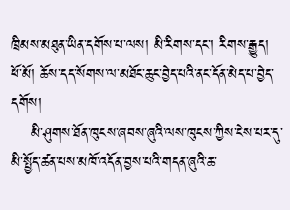ཁྲིམས་མཐུན་ཡིན་དགོས་པ་ལས། མི་རིགས་དང་། རིགས་རྒྱུད། ཕོ་མོ། ཆོས་དད་སོགས་ལ་མཐོང་ཆུང་བྱེད་པའི་ནང་དོན་མེད་པ་བྱེད་དགོས།
    མི་ཤུགས་ཐོན་ཁུངས་ཞབས་ཞུའི་ལས་ཁུངས་ཀྱིས་ངེས་པར་དུ་མི་སྤྱོད་ཚན་པས་མཁོ་འདོན་བྱས་པའི་གདན་ཞུའི་ཆ་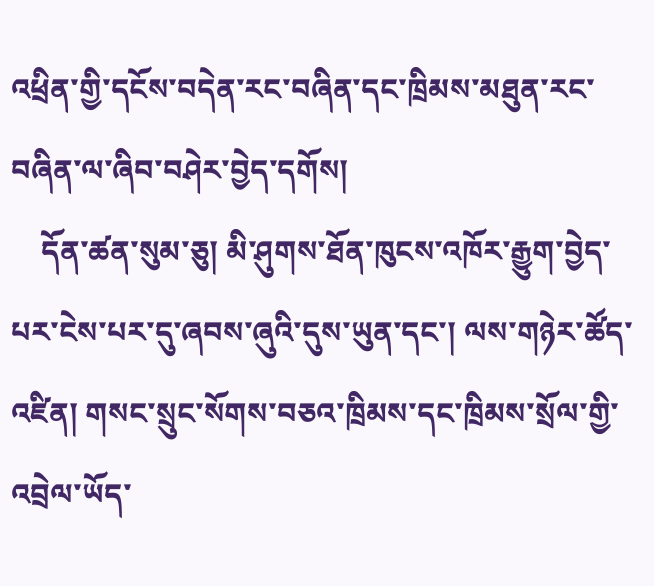འཕྲིན་གྱི་དངོས་བདེན་རང་བཞིན་དང་ཁྲིམས་མཐུན་རང་བཞིན་ལ་ཞིབ་བཤེར་བྱེད་དགོས།
    དོན་ཚན་སུམ་ཅུ། མི་ཤུགས་ཐོན་ཁུངས་འཁོར་རྒྱུག་བྱེད་པར་ངེས་པར་དུ་ཞབས་ཞུའི་དུས་ཡུན་དང་། ལས་གཉེར་ཚོད་འཛིན། གསང་སྲུང་སོགས་བཅའ་ཁྲིམས་དང་ཁྲིམས་སྲོལ་གྱི་འབྲེལ་ཡོད་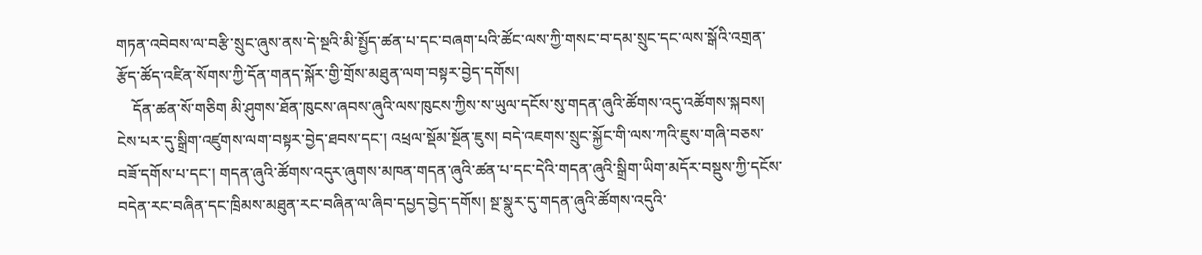གཏན་འབེབས་ལ་བརྩི་སྲུང་ཞུས་ནས་དེ་སྔའི་མི་སྤྱོད་ཚན་པ་དང་བཞག་པའི་ཚོང་ལས་ཀྱི་གསང་བ་དམ་སྲུང་དང་ལས་སྒོའི་འགྲན་རྩོད་ཚོད་འཛིན་སོགས་ཀྱི་དོན་གནད་སྐོར་གྱི་གྲོས་མཐུན་ལག་བསྟར་བྱེད་དགོས།
    དོན་ཚན་སོ་གཅིག མི་ཤུགས་ཐོན་ཁུངས་ཞབས་ཞུའི་ལས་ཁུངས་ཀྱིས་ས་ཡུལ་དངོས་སུ་གདན་ཞུའི་ཚོགས་འདུ་འཚོགས་སྐབས། ངེས་པར་དུ་སྒྲིག་འཛུགས་ལག་བསྟར་བྱེད་ཐབས་དང་། འཕྲལ་སྡོམ་སྔོན་ཇུས། བདེ་འཇགས་སྲུང་སྐྱོང་གི་ལས་ཀའི་ཇུས་གཞི་བཅས་བཟོ་དགོས་པ་དང་། གདན་ཞུའི་ཚོགས་འདུར་ཞུགས་མཁན་གདན་ཞུའི་ཚན་པ་དང་དེའི་གདན་ཞུའི་སྒྲིག་ཡིག་མདོར་བསྡུས་ཀྱི་དངོས་བདེན་རང་བཞིན་དང་ཁྲིམས་མཐུན་རང་བཞིན་ལ་ཞིབ་དཔྱད་བྱེད་དགོས། སྔ་སྣུར་དུ་གདན་ཞུའི་ཚོགས་འདུའི་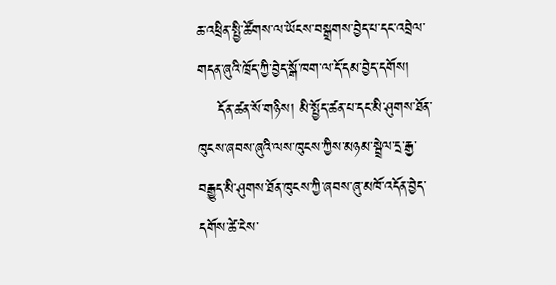ཆ་འཕྲིན་སྤྱི་ཚོགས་ལ་ཡོངས་བསྒྲགས་བྱེད་པ་དང་འབྲེལ་གདན་ཞུའི་ཁྲོད་ཀྱི་བྱེད་སྒོ་ཁག་ལ་དོ་དམ་བྱེད་དགོས།
    དོན་ཚན་སོ་གཉིས། མི་སྤྱོད་ཚན་པ་དང་མི་ཤུགས་ཐོན་ཁུངས་ཞབས་ཞུའི་ལས་ཁུངས་ཀྱིས་མཉམ་སྦྲེལ་དྲ་རྒྱ་བརྒྱུད་མི་ཤུགས་ཐོན་ཁུངས་ཀྱི་ཞབས་ཞུ་མཁོ་འདོན་བྱེད་དགོས་ཚེ་ངེས་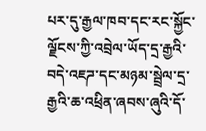པར་དུ་རྒྱལ་ཁབ་དང་རང་སྐྱོང་ལྗོངས་ཀྱི་འབྲེལ་ཡོད་དྲ་རྒྱའི་བདེ་འཇཌ་དང་མཉམ་སྦྲེལ་དྲ་རྒྱའི་ཆ་འཕྲིན་ཞབས་ཞུའི་དོ་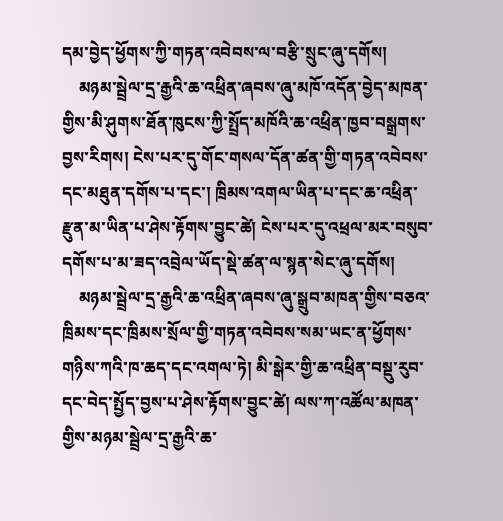དམ་བྱེད་ཕྱོགས་ཀྱི་གཏན་འབེབས་ལ་བརྩི་སྲུང་ཞུ་དགོས།
    མཉམ་སྦྲེལ་དྲ་རྒྱའི་ཆ་འཕྲིན་ཞབས་ཞུ་མཁོ་འདོན་བྱེད་མཁན་གྱིས་མི་ཤུགས་ཐོན་ཁུངས་ཀྱི་སྤྲོད་མཁོའི་ཆ་འཕྲིན་ཁྱབ་བསྒྲགས་བྱས་རིགས། ངེས་པར་དུ་གོང་གསལ་དོན་ཚན་གྱི་གཏན་འབེབས་དང་མཐུན་དགོས་པ་དང་། ཁྲིམས་འགལ་ཡིན་པ་དང་ཆ་འཕྲིན་རྫུན་མ་ཡིན་པ་ཤེས་རྟོགས་བྱུང་ཚེ། ངེས་པར་དུ་འཕྲལ་མར་བསུབ་དགོས་པ་མ་ཟད་འབྲེལ་ཡོད་སྡེ་ཚན་ལ་སྙན་སེང་ཞུ་དགོས།
    མཉམ་སྦྲེལ་དྲ་རྒྱའི་ཆ་འཕྲིན་ཞབས་ཞུ་སྒྲུབ་མཁན་གྱིས་བཅའ་ཁྲིམས་དང་ཁྲིམས་སྲོལ་གྱི་གཏན་འབེབས་སམ་ཡང་ན་ཕྱོགས་གཉིས་ཀའི་ཁ་ཆད་དང་འགལ་ཏེ། མི་སྒེར་གྱི་ཆ་འཕྲིན་བསྡུ་རུབ་དང་བེད་སྤྱོད་བྱས་པ་ཤེས་རྟོགས་བྱུང་ཚེ། ལས་ཀ་འཚོལ་མཁན་གྱིས་མཉམ་སྦྲེལ་དྲ་རྒྱའི་ཆ་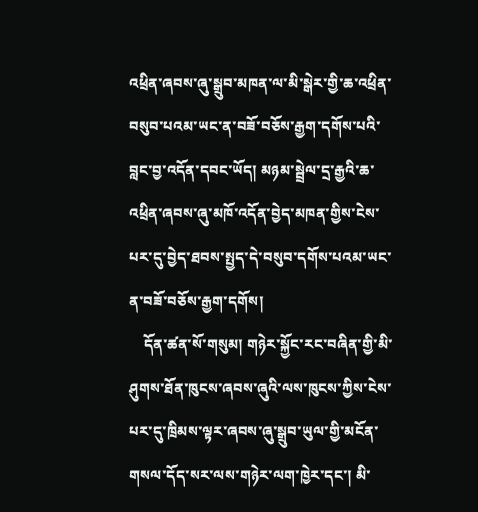འཕྲིན་ཞབས་ཞུ་སྒྲུབ་མཁན་ལ་མི་སྒེར་གྱི་ཆ་འཕྲིན་བསུབ་པའམ་ཡང་ན་བཟོ་བཅོས་རྒྱག་དགོས་པའི་བླང་བྱ་འདོན་དབང་ཡོད། མཉམ་སྦྲེལ་དྲ་རྒྱའི་ཆ་འཕྲིན་ཞབས་ཞུ་མཁོ་འདོན་བྱེད་མཁན་གྱིས་ངེས་པར་དུ་བྱེད་ཐབས་སྤྱད་དེ་བསུབ་དགོས་པའམ་ཡང་ན་བཟོ་བཅོས་རྒྱག་དགོས།
    དོན་ཚན་སོ་གསུམ། གཉེར་སྐྱོང་རང་བཞིན་གྱི་མི་ཤུགས་ཐོན་ཁུངས་ཞབས་ཞུའི་ལས་ཁུངས་ཀྱིས་ངེས་པར་དུ་ཁྲིམས་ལྟར་ཞབས་ཞུ་སྒྲུབ་ཡུལ་གྱི་མངོན་གསལ་དོད་སར་ལས་གཉེར་ལག་ཁྱེར་དང་། མི་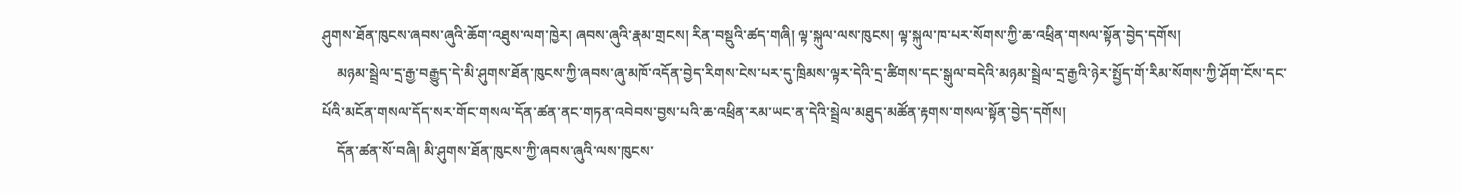ཤུགས་ཐོན་ཁུངས་ཞབས་ཞུའི་ཆོག་འཐུས་ལག་ཁྱེར། ཞབས་ཞུའི་རྣམ་གྲངས། རིན་བསྡུའི་ཚད་གཞི། ལྟ་སྐུལ་ལས་ཁུངས། ལྟ་སྐུལ་ཁ་པར་སོགས་ཀྱི་ཆ་འཕྲིན་གསལ་སྟོན་བྱེད་དགོས།
    མཉམ་སྦྲེལ་དྲ་རྒྱ་བརྒྱུད་དེ་མི་ཤུགས་ཐོན་ཁུངས་ཀྱི་ཞབས་ཞུ་མཁོ་འདོན་བྱེད་རིགས་ངེས་པར་དུ་ཁྲིམས་ལྟར་དེའི་དྲ་ཚིགས་དང་སྒུལ་བདེའི་མཉམ་སྦྲེལ་དྲ་རྒྱའི་ཉེར་སྤྱོད་གོ་རིམ་སོགས་ཀྱི་ཤོག་ངོས་དང་པོའི་མངོན་གསལ་དོད་སར་གོང་གསལ་དོན་ཚན་ནང་གཏན་འབེབས་བྱས་པའི་ཆ་འཕྲིན་རམ་ཡང་ན་དེའི་སྦྲེལ་མཐུད་མཚོན་རྟགས་གསལ་སྟོན་བྱེད་དགོས།
    དོན་ཚན་སོ་བཞི། མི་ཤུགས་ཐོན་ཁུངས་ཀྱི་ཞབས་ཞུའི་ལས་ཁུངས་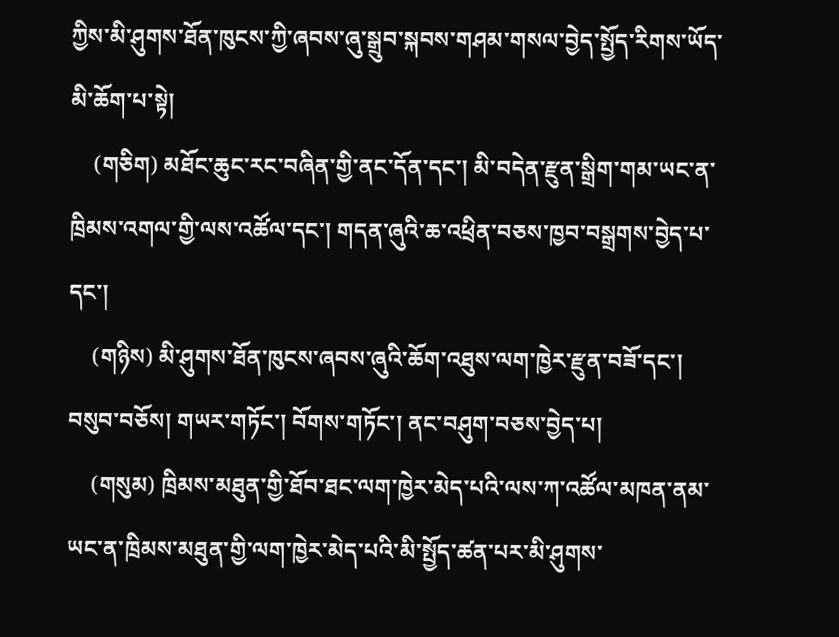ཀྱིས་མི་ཤུགས་ཐོན་ཁུངས་ཀྱི་ཞབས་ཞུ་སྒྲུབ་སྐབས་གཤམ་གསལ་བྱེད་སྤྱོད་རིགས་ཡོད་མི་ཆོག་པ་སྟེ།
    (གཅིག) མཐོང་ཆུང་རང་བཞིན་གྱི་ནང་དོན་དང་། མི་བདེན་རྫུན་སྒྲིག་གམ་ཡང་ན་ཁྲིམས་འགལ་གྱི་ལས་འཚོལ་དང་། གདན་ཞུའི་ཆ་འཕྲིན་བཅས་ཁྱབ་བསྒྲགས་བྱེད་པ་དང་།
    (གཉིས) མི་ཤུགས་ཐོན་ཁུངས་ཞབས་ཞུའི་ཆོག་འཐུས་ལག་ཁྱེར་རྫུན་བཟོ་དང་། བསུབ་བཅོས། གཡར་གཏོང་། བོགས་གཏོང་། ནང་བཤུག་བཅས་བྱེད་པ།
    (གསུམ) ཁྲིམས་མཐུན་གྱི་ཐོབ་ཐང་ལག་ཁྱེར་མེད་པའི་ལས་ཀ་འཚོལ་མཁན་ནམ་ཡང་ན་ཁྲིམས་མཐུན་གྱི་ལག་ཁྱེར་མེད་པའི་མི་སྤྱོད་ཚན་པར་མི་ཤུགས་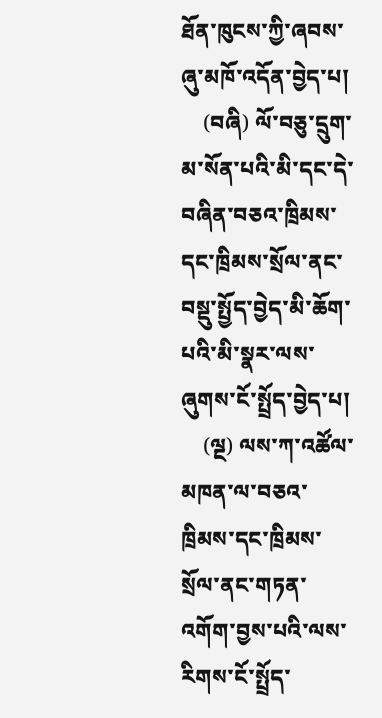ཐོན་ཁུངས་ཀྱི་ཞབས་ཞུ་མཁོ་འདོན་བྱེད་པ།
    (བཞི) ལོ་བཅུ་དྲུག་མ་སོན་པའི་མི་དང་དེ་བཞིན་བཅའ་ཁྲིམས་དང་ཁྲིམས་སྲོལ་ནང་བསྡུ་སྤྱོད་བྱེད་མི་ཆོག་པའི་མི་སྣར་ལས་ཞུགས་ངོ་སྤྲོད་བྱེད་པ།
    (ལྔ) ལས་ཀ་འཚོལ་མཁན་ལ་བཅའ་ཁྲིམས་དང་ཁྲིམས་སྲོལ་ནང་གཏན་འགོག་བྱས་པའི་ལས་རིགས་ངོ་སྤྲོད་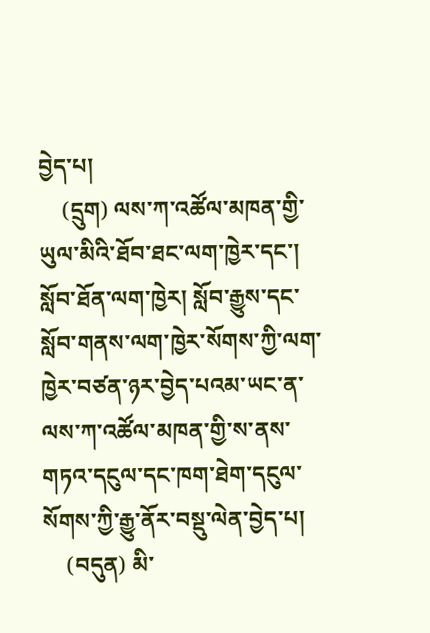བྱེད་པ།
    (དྲུག) ལས་ཀ་འཚོལ་མཁན་གྱི་ཡུལ་མིའི་ཐོབ་ཐང་ལག་ཁྱེར་དང་། སློབ་ཐོན་ལག་ཁྱེར། སློབ་རྒྱུས་དང་སློབ་གནས་ལག་ཁྱེར་སོགས་ཀྱི་ལག་ཁྱེར་བཙན་ཉར་བྱེད་པའམ་ཡང་ན་ལས་ཀ་འཚོལ་མཁན་གྱི་ས་ནས་གཏའ་དངུལ་དང་ཁག་ཐེག་དངུལ་སོགས་ཀྱི་རྒྱུ་ནོར་བསྡུ་ལེན་བྱེད་པ།
    (བདུན) མི་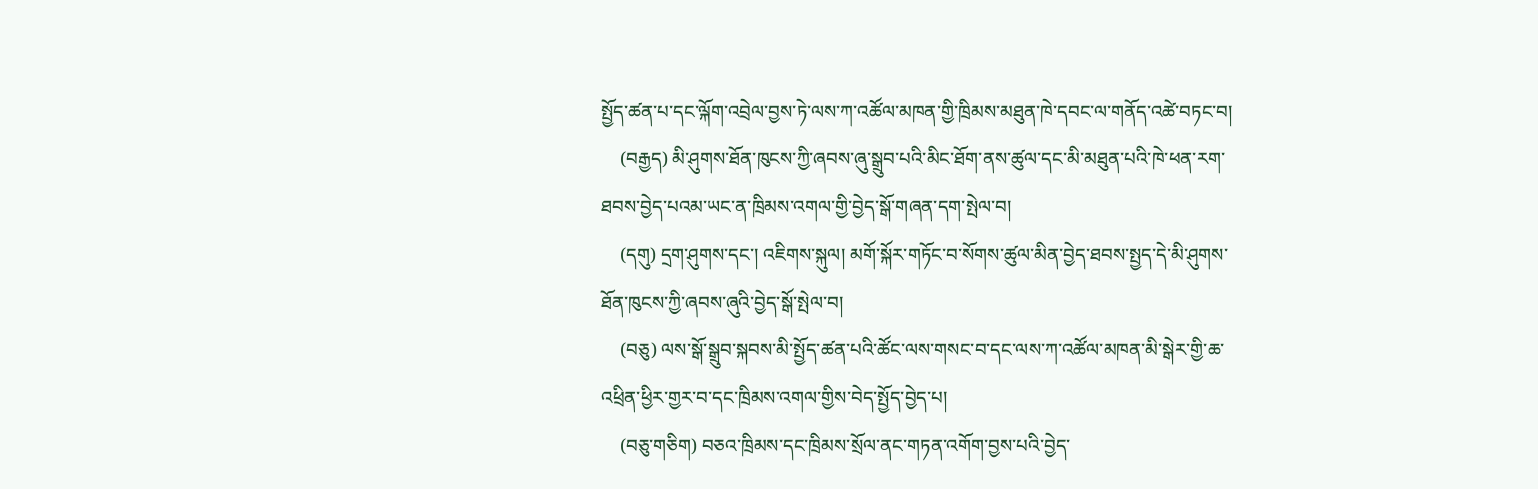སྤྱོད་ཚན་པ་དང་ལྐོག་འབྲེལ་བྱས་ཏེ་ལས་ཀ་འཚོལ་མཁན་གྱི་ཁྲིམས་མཐུན་ཁེ་དབང་ལ་གནོད་འཚེ་བཏང་བ།
    (བརྒྱད) མི་ཤུགས་ཐོན་ཁུངས་ཀྱི་ཞབས་ཞུ་སྒྲུབ་པའི་མིང་ཐོག་ནས་ཚུལ་དང་མི་མཐུན་པའི་ཁེ་ཕན་རག་ཐབས་བྱེད་པའམ་ཡང་ན་ཁྲིམས་འགལ་གྱི་བྱེད་སྒོ་གཞན་དག་སྤེལ་བ།
    (དགུ) དྲག་ཤུགས་དང་། འཇིགས་སྐུལ། མགོ་སྐོར་གཏོང་བ་སོགས་ཚུལ་མིན་བྱེད་ཐབས་སྤྱད་དེ་མི་ཤུགས་ཐོན་ཁུངས་ཀྱི་ཞབས་ཞུའི་བྱེད་སྒོ་སྤེལ་བ།
    (བཅུ) ལས་སྒོ་སྒྲུབ་སྐབས་མི་སྤྱོད་ཚན་པའི་ཚོང་ལས་གསང་བ་དང་ལས་ཀ་འཚོལ་མཁན་མི་སྒེར་གྱི་ཆ་འཕྲིན་ཕྱིར་གྱར་བ་དང་ཁྲིམས་འགལ་གྱིས་བེད་སྤྱོད་བྱེད་པ།
    (བཅུ་གཅིག) བཅའ་ཁྲིམས་དང་ཁྲིམས་སྲོལ་ནང་གཏན་འགོག་བྱས་པའི་བྱེད་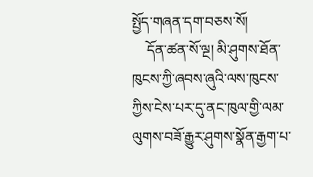སྤྱོད་གཞན་དག་བཅས་སོ།
    དོན་ཚན་སོ་ལྔ། མི་ཤུགས་ཐོན་ཁུངས་ཀྱི་ཞབས་ཞུའི་ལས་ཁུངས་ཀྱིས་ངེས་པར་དུ་ནང་ཁུལ་གྱི་ལམ་ལུགས་བཟོ་རྒྱུར་ཤུགས་སྣོན་རྒྱག་པ་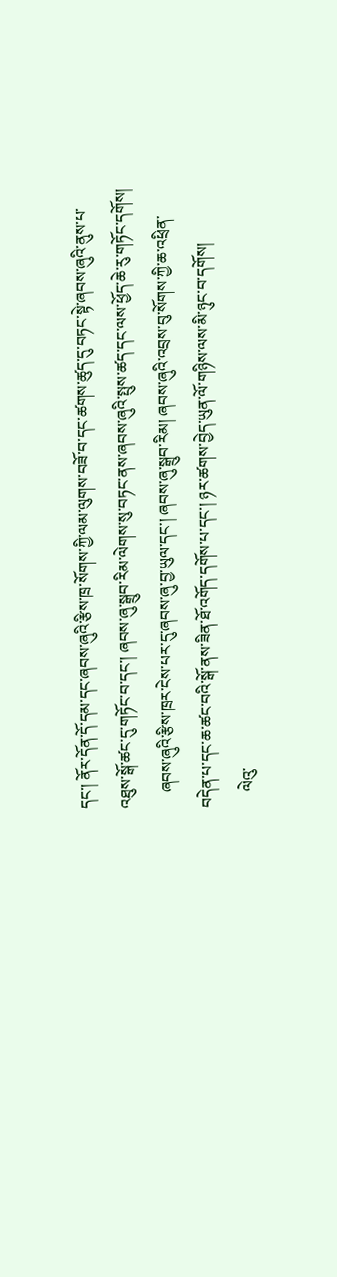དང་། ནོར་དོན་དོ་དམ་དང་ཞབས་ཞུའི་རྩིས་ཁྲ་སོགས་ཀྱི་ལམ་ལུགས་བཟོ་བ་དང་ཚགས་ཚུད་དུ་བཏང་སྟེ་ཞབས་ཞུའི་ནུས་པ་འཐུས་སྒོ་ཚང་དུ་གཏོང་བ་དང་། ཞབས་ཞུ་སྒྲུབ་རིམ་ལེགས་སུ་བཏང་ནས་ཞབས་ཞུའི་སྤུས་ཚད་དང་ལས་ཕྱོད་ཆེ་རུ་གཏོང་དགོས།
    ཞབས་ཞུའི་རྩིས་ཁྲར་ངེས་པར་དུ་ཞབས་ཞུ་བྱ་ཡུལ་དང་། ཞབས་ཞུ་སྒྲུབ་རིམ། ཞབས་ཞུའི་འབྲས་བུ་སོགས་ཀྱི་ཆ་འཕྲིན་བདེན་པ་དང་ཆ་ཚང་བའི་སྒོ་ནས་ཟིན་ཐོ་འགོད་དགོས་པ་དང་། ཉར་ཚགས་བྱེད་ཡུན་ལོ་གཉིས་ལས་མི་ཉུང་བ་དགོས།
    ལེའུ་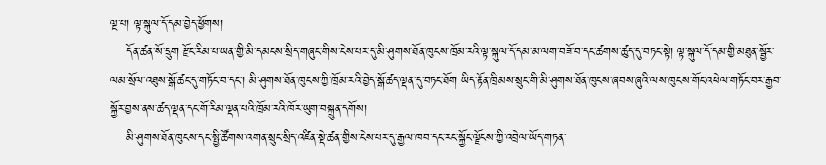ལྔ་པ། ལྟ་སྐུལ་དོ་དམ་བྱེད་ཕྱོགས།
    དོན་ཚན་སོ་དྲུག རྫོང་རིམ་པ་ཡན་གྱི་མི་དམངས་སྲིད་གཞུང་གིས་ངེས་པར་དུ་མི་ཤུགས་ཐོན་ཁུངས་ཁྲོམ་རའི་ལྟ་སྐུལ་དོ་དམ་མ་ལག་བཟོ་བ་དང་ཚགས་ཚུད་དུ་བཏང་སྟེ། ལྟ་སྐུལ་དོ་དམ་གྱི་མཐུན་སྦྱོར་ལམ་སྲོལ་འཐུས་སྒོ་ཚང་དུ་གཏོང་བ་དང་། མི་ཤུགས་ཐོན་ཁུངས་ཀྱི་ཁྲོམ་རའི་བྱེད་སྒོ་ཚད་ལྡན་དུ་བཏང་ཐོག ཡིད་རྟོན་ཁྲིམས་སྲུང་གི་མི་ཤུགས་ཐོན་ཁུངས་ཞབས་ཞུའི་ལས་ཁུངས་གོང་འཕེལ་གཏོང་བར་རྒྱབ་སྐྱོར་བྱས་ནས་ཚད་ལྡན་དང་གོ་རིམ་ལྡན་པའི་ཁྲོམ་རའི་ཁོར་ཡུག་བསྐྲུན་དགོས།
    མི་ཤུགས་ཐོན་ཁུངས་དང་སྤྱི་ཚོགས་འགན་སྲུང་སྲིད་འཛིན་སྡེ་ཚན་གྱིས་ངེས་པར་དུ་རྒྱལ་ཁབ་དང་རང་སྐྱོང་ལྗོངས་ཀྱི་འབྲེལ་ཡོད་གཏན་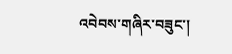འབེབས་གཞིར་བཟུང་།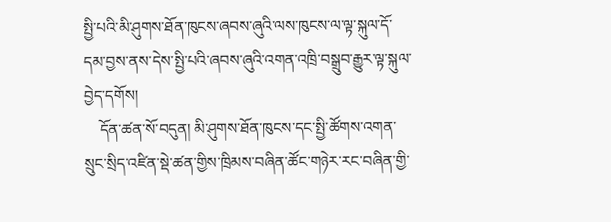སྤྱི་པའི་མི་ཤུགས་ཐོན་ཁུངས་ཞབས་ཞུའི་ལས་ཁུངས་ལ་ལྟ་སྐུལ་དོ་དམ་བྱས་ནས་དེས་སྤྱི་པའི་ཞབས་ཞུའི་འགན་འཁྲི་བསྒྲུབ་རྒྱུར་ལྟ་སྐུལ་བྱེད་དགོས།
    དོན་ཚན་སོ་བདུན། མི་ཤུགས་ཐོན་ཁུངས་དང་སྤྱི་ཚོགས་འགན་སྲུང་སྲིད་འཛིན་སྡེ་ཚན་གྱིས་ཁྲིམས་བཞིན་ཚོང་གཉེར་རང་བཞིན་གྱི་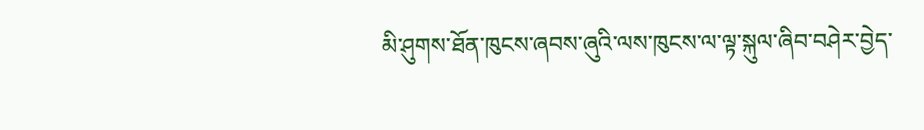མི་ཤུགས་ཐོན་ཁུངས་ཞབས་ཞུའི་ལས་ཁུངས་ལ་ལྟ་སྐུལ་ཞིབ་བཤེར་བྱེད་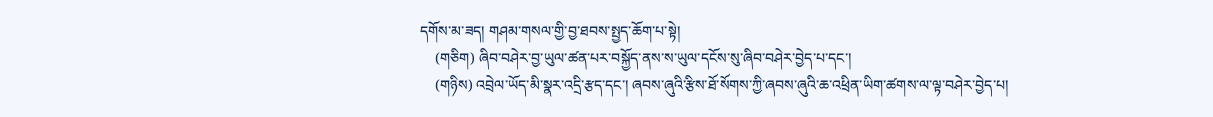དགོས་མ་ཟད། གཤམ་གསལ་གྱི་བྱ་ཐབས་སྤྱད་ཆོག་པ་སྟེ།
    (གཅིག) ཞིབ་བཤེར་བྱ་ཡུལ་ཚན་པར་བསྐྱོད་ནས་ས་ཡུལ་དངོས་སུ་ཞིབ་བཤེར་བྱེད་པ་དང་།
    (གཉིས) འབྲེལ་ཡོད་མི་སྣར་འདྲི་རྩད་དང་། ཞབས་ཞུའི་རྩིས་ཐོ་སོགས་ཀྱི་ཞབས་ཞུའི་ཆ་འཕྲིན་ཡིག་ཚགས་ལ་ལྟ་བཤེར་བྱེད་པ།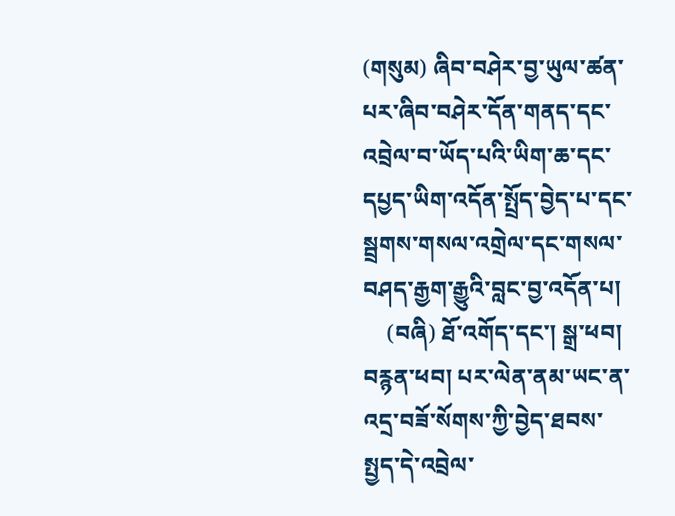(གསུམ) ཞིབ་བཤེར་བྱ་ཡུལ་ཚན་པར་ཞིབ་བཤེར་དོན་གནད་དང་འབྲེལ་བ་ཡོད་པའི་ཡིག་ཆ་དང་དཔྱད་ཡིག་འདོན་སྤྲོད་བྱེད་པ་དང་སྦྲགས་གསལ་འགྲེལ་དང་གསལ་བཤད་རྒྱག་རྒྱུའི་བླང་བྱ་འདོན་པ།
    (བཞི) ཐོ་འགོད་དང་། སྒྲ་ཕབ། བརྙན་ཕབ། པར་ལེན་ནམ་ཡང་ན་འདྲ་བཟོ་སོགས་ཀྱི་བྱེད་ཐབས་སྤྱད་དེ་འབྲེལ་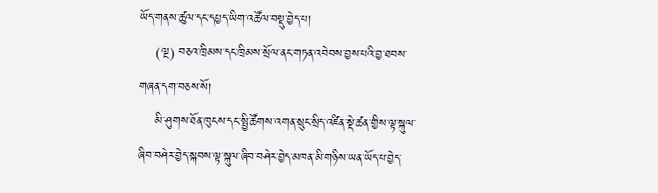ཡོད་གནས་ཚུལ་དང་དཔྱད་ཡིག་འཚོལ་བསྡུ་བྱེད་པ།
    (ལྔ) བཅའ་ཁྲིམས་དང་ཁྲིམས་སྲོལ་ནང་གཏན་འབེབས་བྱས་པའི་བྱ་ཐབས་གཞན་དག་བཅས་སོ།
    མི་ཤུགས་ཐོན་ཁུངས་དང་སྤྱི་ཚོགས་འགན་སྲུང་སྲིད་འཛིན་སྡེ་ཚན་གྱིས་ལྟ་སྐུལ་ཞིབ་བཤེར་བྱེད་སྐབས་ལྟ་སྐུལ་ཞིབ་བཤེར་བྱེད་མཁན་མི་གཉིས་ཡན་ཡོད་པ་བྱེད་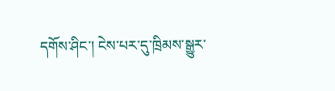དགོས་ཤིང་། ངེས་པར་དུ་ཁྲིམས་སྒྱུར་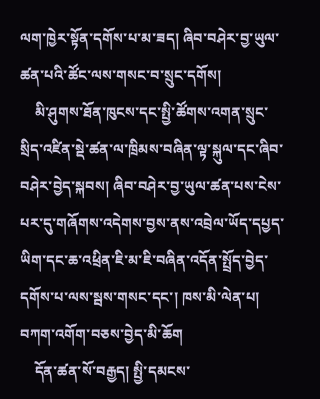ལག་ཁྱེར་སྟོན་དགོས་པ་མ་ཟད། ཞིབ་བཤེར་བྱ་ཡུལ་ཚན་པའི་ཚོང་ལས་གསང་བ་སྲུང་དགོས།
    མི་ཤུགས་ཐོན་ཁུངས་དང་སྤྱི་ཚོགས་འགན་སྲུང་སྲིད་འཛིན་སྡེ་ཚན་ལ་ཁྲིམས་བཞིན་ལྟ་སྐུལ་དང་ཞིབ་བཤེར་བྱེད་སྐབས། ཞིབ་བཤེར་བྱ་ཡུལ་ཚན་པས་ངེས་པར་དུ་གཞོགས་འདེགས་བྱས་ནས་འབྲེལ་ཡོད་དཔྱད་ཡིག་དང་ཆ་འཕྲིན་ཇི་མ་ཇི་བཞིན་འདོན་སྤྲོད་བྱེད་དགོས་པ་ལས་སྦས་གསང་དང་། ཁས་མི་ལེན་པ། བཀག་འགོག་བཅས་བྱེད་མི་ཆོག
    དོན་ཚན་སོ་བརྒྱད། སྤྱི་དམངས་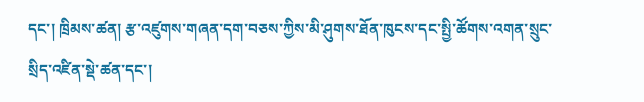དང་། ཁྲིམས་ཚན། རྩ་འཛུགས་གཞན་དག་བཅས་ཀྱིས་མི་ཤུགས་ཐོན་ཁུངས་དང་སྤྱི་ཚོགས་འགན་སྲུང་སྲིད་འཛིན་སྡེ་ཚན་དང་།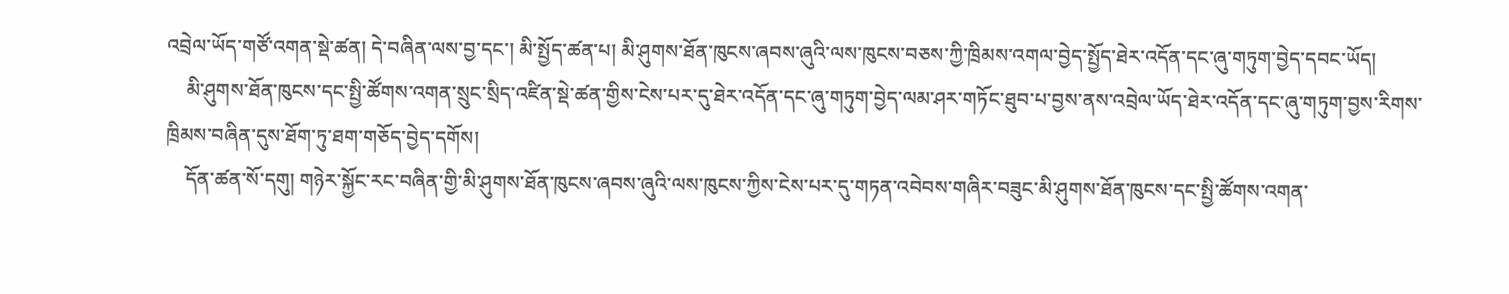འབྲེལ་ཡོད་གཙོ་འགན་སྡེ་ཚན། དེ་བཞིན་ལས་བྱ་དང་། མི་སྤྱོད་ཚན་པ། མི་ཤུགས་ཐོན་ཁུངས་ཞབས་ཞུའི་ལས་ཁུངས་བཅས་ཀྱི་ཁྲིམས་འགལ་བྱེད་སྤྱོད་ཐེར་འདོན་དང་ཞུ་གཏུག་བྱེད་དབང་ཡོད།
    མི་ཤུགས་ཐོན་ཁུངས་དང་སྤྱི་ཚོགས་འགན་སྲུང་སྲིད་འཛིན་སྡེ་ཚན་གྱིས་ངེས་པར་དུ་ཐེར་འདོན་དང་ཞུ་གཏུག་བྱེད་ལམ་ཤར་གཏོང་ཐུབ་པ་བྱས་ནས་འབྲེལ་ཡོད་ཐེར་འདོན་དང་ཞུ་གཏུག་བྱས་རིགས་ཁྲིམས་བཞིན་དུས་ཐོག་ཏུ་ཐག་གཅོད་བྱེད་དགོས།
    དོན་ཚན་སོ་དགུ། གཉེར་སྐྱོང་རང་བཞིན་གྱི་མི་ཤུགས་ཐོན་ཁུངས་ཞབས་ཞུའི་ལས་ཁུངས་ཀྱིས་ངེས་པར་དུ་གཏན་འབེབས་གཞིར་བཟུང་མི་ཤུགས་ཐོན་ཁུངས་དང་སྤྱི་ཚོགས་འགན་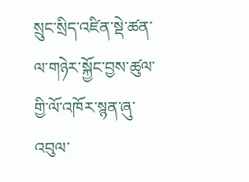སྲུང་སྲིད་འཛིན་སྡེ་ཚན་ལ་གཉེར་སྐྱོང་བྱས་ཚུལ་གྱི་ལོ་འཁོར་སྙན་ཞུ་འབུལ་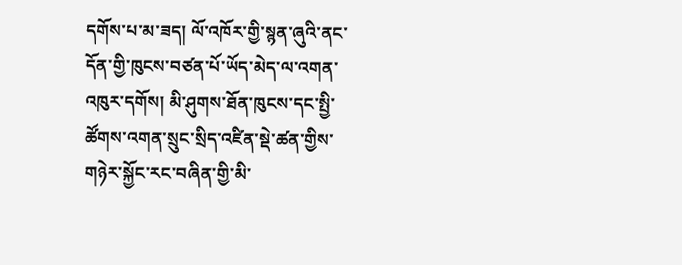དགོས་པ་མ་ཟད། ལོ་འཁོར་གྱི་སྙན་ཞུའི་ནང་དོན་གྱི་ཁུངས་བཙན་པོ་ཡོད་མེད་ལ་འགན་འཁུར་དགོས། མི་ཤུགས་ཐོན་ཁུངས་དང་སྤྱི་ཚོགས་འགན་སྲུང་སྲིད་འཛིན་སྡེ་ཚན་གྱིས་གཉེར་སྐྱོང་རང་བཞིན་གྱི་མི་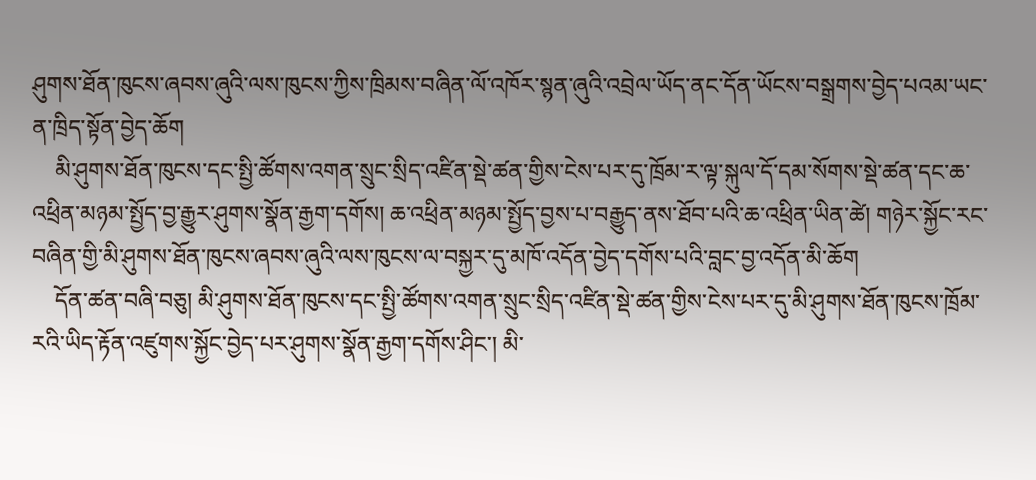ཤུགས་ཐོན་ཁུངས་ཞབས་ཞུའི་ལས་ཁུངས་ཀྱིས་ཁྲིམས་བཞིན་ལོ་འཁོར་སྙན་ཞུའི་འབྲེལ་ཡོད་ནང་དོན་ཡོངས་བསྒྲགས་བྱེད་པའམ་ཡང་ན་ཁྲིད་སྟོན་བྱེད་ཆོག
    མི་ཤུགས་ཐོན་ཁུངས་དང་སྤྱི་ཚོགས་འགན་སྲུང་སྲིད་འཛིན་སྡེ་ཚན་གྱིས་ངེས་པར་དུ་ཁྲོམ་ར་ལྟ་སྐུལ་དོ་དམ་སོགས་སྡེ་ཚན་དང་ཆ་འཕྲིན་མཉམ་སྤྱོད་བྱ་རྒྱུར་ཤུགས་སྣོན་རྒྱག་དགོས། ཆ་འཕྲིན་མཉམ་སྤྱོད་བྱས་པ་བརྒྱུད་ནས་ཐོབ་པའི་ཆ་འཕྲིན་ཡིན་ཚེ། གཉེར་སྐྱོང་རང་བཞིན་གྱི་མི་ཤུགས་ཐོན་ཁུངས་ཞབས་ཞུའི་ལས་ཁུངས་ལ་བསྐྱར་དུ་མཁོ་འདོན་བྱེད་དགོས་པའི་བླང་བྱ་འདོན་མི་ཆོག
    དོན་ཚན་བཞི་བཅུ། མི་ཤུགས་ཐོན་ཁུངས་དང་སྤྱི་ཚོགས་འགན་སྲུང་སྲིད་འཛིན་སྡེ་ཚན་གྱིས་ངེས་པར་དུ་མི་ཤུགས་ཐོན་ཁུངས་ཁྲོམ་རའི་ཡིད་རྟོན་འཛུགས་སྐྱོང་བྱེད་པར་ཤུགས་སྣོན་རྒྱག་དགོས་ཤིང་། མི་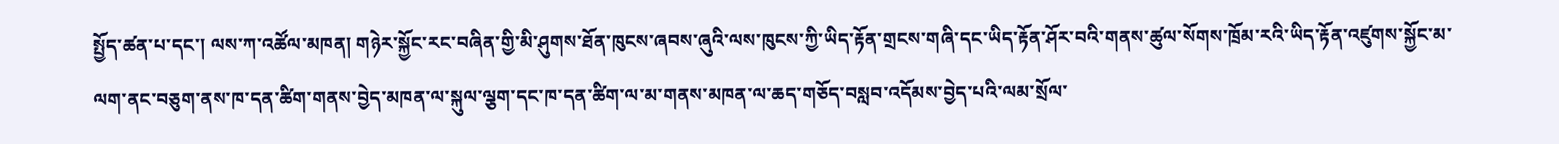སྤྱོད་ཚན་པ་དང་། ལས་ཀ་འཚོལ་མཁན། གཉེར་སྐྱོང་རང་བཞིན་གྱི་མི་ཤུགས་ཐོན་ཁུངས་ཞབས་ཞུའི་ལས་ཁུངས་ཀྱི་ཡིད་རྟོན་གྲངས་གཞི་དང་ཡིད་རྟོན་ཤོར་བའི་གནས་ཚུལ་སོགས་ཁྲོམ་རའི་ཡིད་རྟོན་འཛུགས་སྐྱོང་མ་ལག་ནང་བཅུག་ནས་ཁ་དན་ཚིག་གནས་བྱེད་མཁན་ལ་སྐུལ་ལྕག་དང་ཁ་དན་ཚིག་ལ་མ་གནས་མཁན་ལ་ཆད་གཅོད་བསླབ་འདོམས་བྱེད་པའི་ལམ་སྲོལ་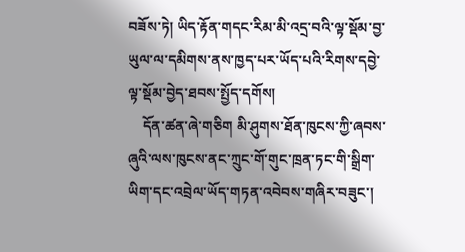བཟོས་ཏེ། ཡིད་རྟོན་གདང་རིམ་མི་འདྲ་བའི་ལྟ་སྡོམ་བྱ་ཡུལ་ལ་དམིགས་ནས་ཁྱད་པར་ཡོད་པའི་རིགས་དབྱེ་ལྟ་སྡོམ་བྱེད་ཐབས་སྤྱོད་དགོས།
    དོན་ཚན་ཞེ་གཅིག མི་ཤུགས་ཐོན་ཁུངས་ཀྱི་ཞབས་ཞུའི་ལས་ཁུངས་ནང་ཀྲུང་གོ་གུང་ཁྲན་ཏང་གི་སྒྲིག་ཡིག་དང་འབྲེལ་ཡོད་གཏན་འབེབས་གཞིར་བཟུང་།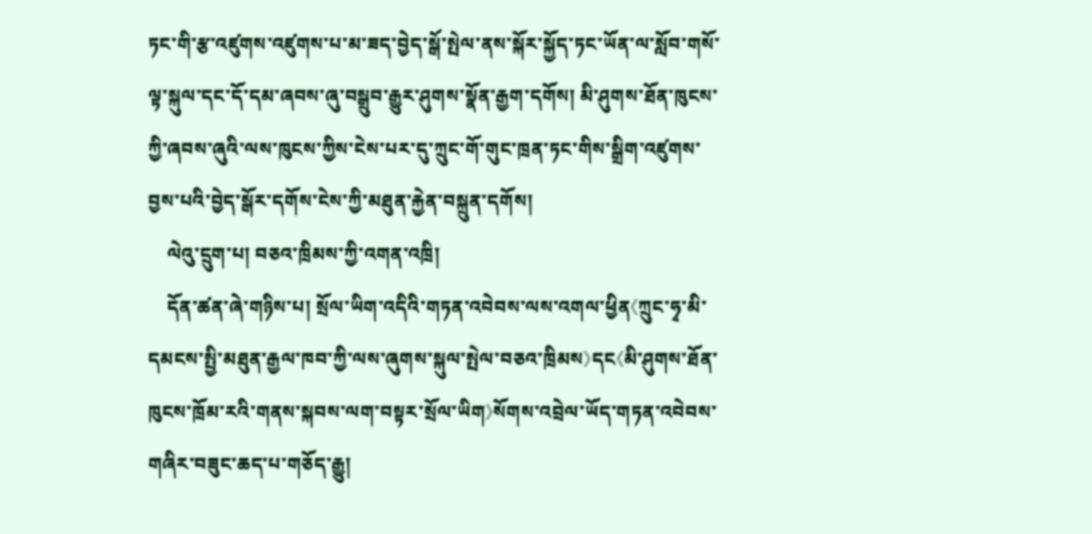ཏང་གི་རྩ་འཛུགས་འཛུགས་པ་མ་ཟད་བྱེད་སྒོ་སྤེལ་ནས་སྐོར་སྐྱོད་ཏང་ཡོན་ལ་སློབ་གསོ་ལྟ་སྐུལ་དང་དོ་དམ་ཞབས་ཞུ་བསྒྲུབ་རྒྱུར་ཤུགས་སྣོན་རྒྱག་དགོས། མི་ཤུགས་ཐོན་ཁུངས་ཀྱི་ཞབས་ཞུའི་ལས་ཁུངས་ཀྱིས་ངེས་པར་དུ་ཀྲུང་གོ་གུང་ཁྲན་ཏང་གིས་སྒྲིག་འཛུགས་བྱས་པའི་བྱེད་སྒོར་དགོས་ངེས་ཀྱི་མཐུན་རྐྱེན་བསྐྲུན་དགོས།
    ལེའུ་དྲུག་པ། བཅའ་ཁྲིམས་ཀྱི་འགན་འཁྲི།
    དོན་ཚན་ཞེ་གཉིས་པ། སྲོལ་ཡིག་འདིའི་གཏན་འབེབས་ལས་འགལ་ཕྱིན《ཀྲུང་ཧྭ་མི་དམངས་སྤྱི་མཐུན་རྒྱལ་ཁབ་ཀྱི་ལས་ཞུགས་སྐུལ་སྤེལ་བཅའ་ཁྲིམས》དང《མི་ཤུགས་ཐོན་ཁུངས་ཁྲོམ་རའི་གནས་སྐབས་ལག་བསྟར་སྲོལ་ཡིག》སོགས་འབྲེལ་ཡོད་གཏན་འབེབས་གཞིར་བཟུང་ཆད་པ་གཅོད་རྒྱུ།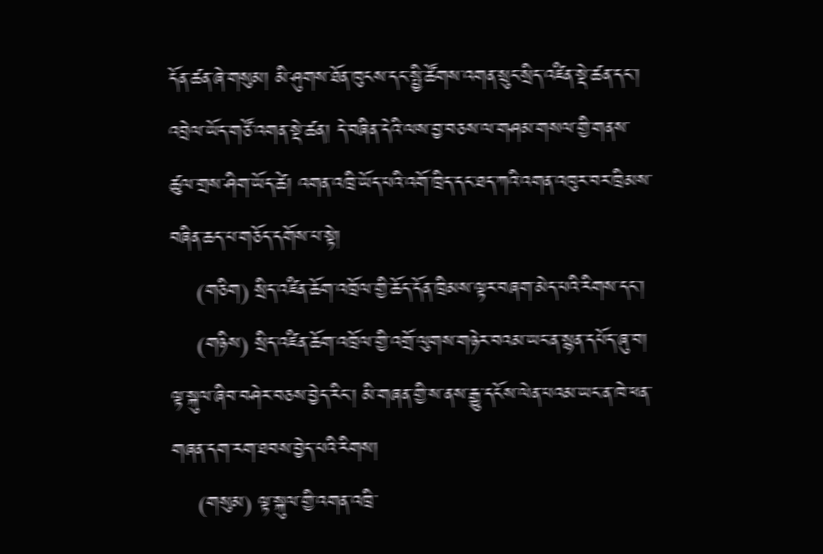དོན་ཚན་ཞེ་གསུམ། མི་ཤུགས་ཐོན་ཁུངས་དང་སྤྱི་ཚོགས་འགན་སྲུང་སྲིད་འཛིན་སྡེ་ཚན་དང་། འབྲེལ་ཡོད་གཙོ་འགན་སྡེ་ཚན། དེ་བཞིན་དེའི་ལས་བྱ་བཅས་ལ་གཤམ་གསལ་གྱི་གནས་ཚུལ་གྲས་ཤིག་ཡོད་ཚེ། འགན་འཁྲི་ཡོད་པའི་འགོ་ཁྲིད་དང་ཐད་ཀའི་འགན་འཁུར་བར་ཁྲིམས་བཞིན་ཆད་པ་གཅོད་དགོས་པ་སྟེ།
    (གཅིག) སྲིད་འཛིན་ཆོག་འཁྲོལ་གྱི་ཆོད་དོན་ཁྲིམས་ལྟར་བཞག་མེད་པའི་རིགས་དང་།
    (གཉིས) སྲིད་འཛིན་ཆོག་འཁྲོལ་གྱི་འགྲོ་ལུགས་གཉེར་བའམ་ཡང་ན་སྙན་དཔོད་ཞུ་བ། ལྟ་སྐུལ་ཞིབ་བཤེར་བཅས་བྱེད་རིང་། མི་གཞན་གྱི་ས་ནས་རྒྱུ་དངོས་ལེན་པའམ་ཡང་ན་ཁེ་ཕན་གཞན་དག་རག་ཐབས་བྱེད་པའི་རིགས།
    (གསུམ) ལྟ་སྐུལ་གྱི་འགན་འཁྲི་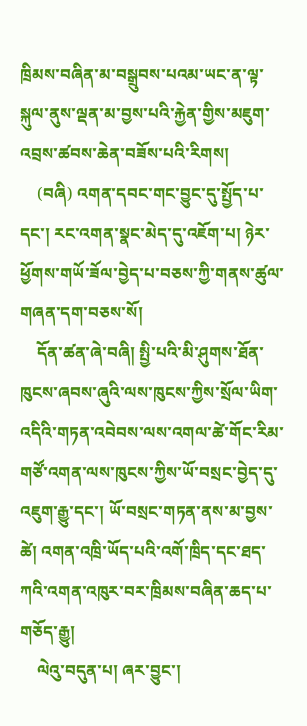ཁྲིམས་བཞིན་མ་བསྒྲུབས་པའམ་ཡང་ན་ལྟ་སྐུལ་ནུས་ལྡན་མ་བྱས་པའི་རྐྱེན་གྱིས་མཇུག་འབྲས་ཚབས་ཆེན་བཟོས་པའི་རིགས།
    (བཞི) འགན་དབང་གང་བྱུང་དུ་སྤྱོད་པ་དང་། རང་འགན་སྣང་མེད་དུ་འཇོག་པ། ཉེར་ཕྱོགས་གཡོ་ཟོལ་བྱེད་པ་བཅས་ཀྱི་གནས་ཚུལ་གཞན་དག་བཅས་སོ།
    དོན་ཚན་ཞེ་བཞི། སྤྱི་པའི་མི་ཤུགས་ཐོན་ཁུངས་ཞབས་ཞུའི་ལས་ཁུངས་ཀྱིས་སྲོལ་ཡིག་འདིའི་གཏན་འབེབས་ལས་འགལ་ཚེ་གོང་རིམ་གཙོ་འགན་ལས་ཁུངས་ཀྱིས་ཡོ་བསྲང་བྱེད་དུ་འཇུག་རྒྱུ་དང་། ཡོ་བསྲང་གཏན་ནས་མ་བྱས་ཚེ། འགན་འཁྲི་ཡོད་པའི་འགོ་ཁྲིད་དང་ཐད་ཀའི་འགན་འཁུར་བར་ཁྲིམས་བཞིན་ཆད་པ་གཅོད་རྒྱུ།
    ལེའུ་བདུན་པ། ཞར་བྱུང་།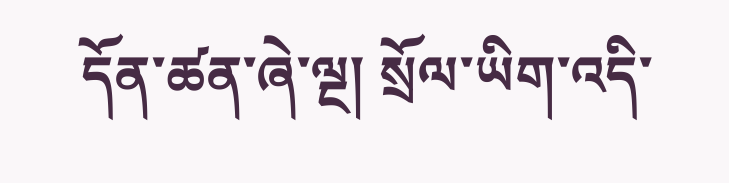དོན་ཚན་ཞེ་ལྔ། སྲོལ་ཡིག་འདི་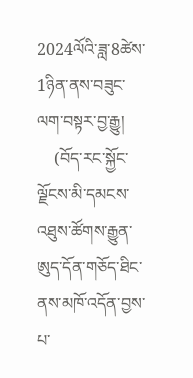2024ལོའི་ཟླ་8ཚེས་1ཉིན་ནས་བཟུང་ལག་བསྟར་བྱ་རྒྱུ།
    (བོད་རང་སྐྱོང་ལྗོངས་མི་དམངས་འཐུས་ཚོགས་རྒྱུན་ཨུད་དོན་གཅོད་ཐིང་ནས་མཁོ་འདོན་བྱས་པ་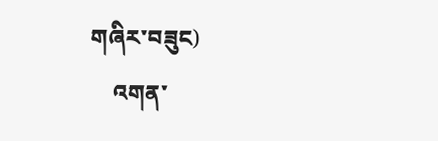གཞིར་བཟུང)
    འགན་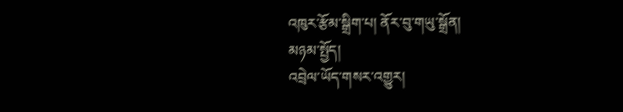འཁུར་རྩོམ་སྒྲིག་པ། ནོར་བུ་གཡུ་སྒྲོན།
མཉམ་སྤྱོད།
འབྲེལ་ཡོད་གསར་འགྱུར།